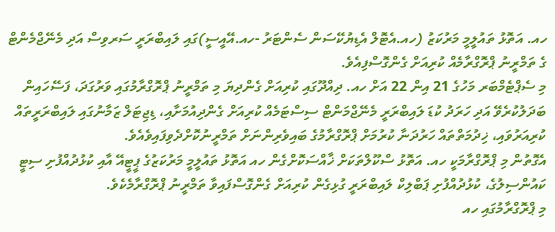ހއ. އަތޮޅު ތައުލީމީ މަރުކަޒު (ހއ.އެޓޮލް އެޑިޔުކޭސަން ސެންޓަރު -ހއ.އޭއީސީ)ގައި ލައިބްރަރީ ސަރވިސް އަދި މެނޭޖްމެންޓް ގެ ތަމްރީނު ޕްރޮގްރާމެއް ކުރިއަށް ގެންގޮސްފިއެވެ.
މި ސެޕްޓެމްބަރ މަހުގެ 21 އިން 22 އަށް ހއ. ދިއްދޫގައި ކުރިއަށް ގެންދިޔަ މި ތަމްރީނު ޕްރޮގްރާމުގައި ވަރުގަދަ، ފަސޭހައިން ބަދަލުކުރެވޭ އަދި ހަރަދު ކުޑަ ލައިބްރަރީ މެނޭޖްމަންޓް ސިސްޓަމެއް ކުރިއަށް ގެންދިއުމަށާއި، ޑިޖިޓަލް ޒަމާނުގައި ލައިބްރަރީތައް ކުރިއަރުވައި، ޚިދުމަތްތައް ހަރުދަނާ ކުރުމަށް ޕްރޮގްރާމުގެ ބައިވެރިންނަށް ތަމްރީނުކޮށްދެވިފައިވެއެވެ.
އެގޮތުން މި ޕްރޮގްރާމަކީ ހއ. އަތޮޅު ސްކޫލްތަކަށް ޚާއްސަކޮށްގެން ހއ އަތޮޅު ތައުލީމީ މަރުކަޒުގެ ޕީޓީއޭ އާއި ކުޅުދުއްފުށި ސިޓީ ކައުންސިލުގެ، ކުޅުދުއްފުށި ޕަބްލިކް ލައިބްރަރީ ގުޅިގެން ކުރިއަށް ގެންގޮސްފައިވާ ތަމްރީނު ޕްރޮގްރާމެކެވެ.
މި ޕްރޮގްރާމުގައި ހއ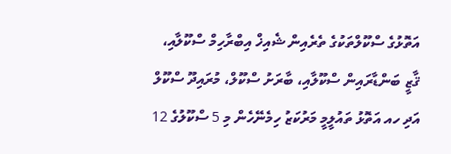އަތޮޅުގެ ސްކޫލްތަކުގެ ތެރެއިން ޝެއިޚް އިބްރާހިމް ސްކޫލާއި، ޤާޒީ ބަންޑާރައިން ސްކޫލާއި، ބާރަށު ސްކޫލް، މުރައިދޫ ސްކޫލް އަދި ހއ އަތޮޅު ތައުލީމީ މަރުކަޒު ހިމެނޭހެން މި 5 ސްކޫލުގެ 12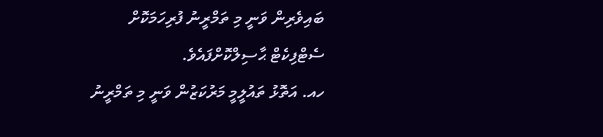ބައިވެރިން ވަނީ މި ތަމްރީނު ފުރިހަމަކޮށް ސެޓްފިކެޓް ޙާސިލްކޮށްފައެވެ.
ހއ. އަތޮޅު ތައުލީމީ މަރުކަޒުން ވަނީ މި ތަމްރީނު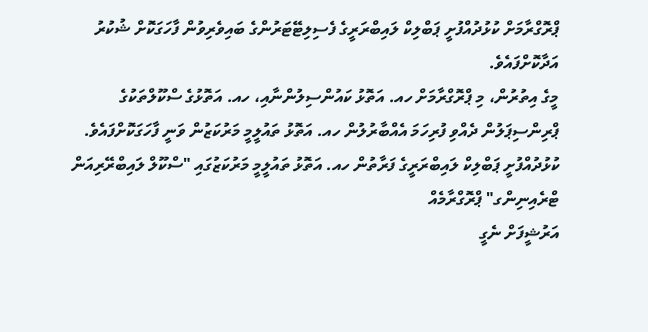ޕްރޮގްރާމަށް ކުޅުދުއްފުށީ ޕަބްލިކް ލައިބްރަރީގެ ފެސިލިޓޭޓަރުންގެ ބައިވެރިވުން ފާހަގަކޮށް ޝުކުރު އަދާކޮށްފައެވެ.
މީގެ އިތުރުން، މި ޕްރޮގްރާމަށް ހއ. އަތޮޅު ކައުންސިލުންނާއި، ހއ. އަތޮޅުގެ ސްކޫލްތަކުގެ ޕްރިންސިޕަލުން ދެއްވި ފުރިހަމަ އެއްބާރުލުން ހއ. އަތޮޅު ތައުލީމީ މަރުކަޒުން ވަނީ ފާހަގަކޮށްފައެވެ.
ކުޅުދުއްފުށީ ޕަބްލިކް ލައިބްރަރީގެ ފަރާތުން ހއ. އަތޮޅު ތައުލީމީ މަރުކަޒުގައި "ސްކޫލް ލައިބްރޭރިއަން ޓްރެއިނިންގ" ޕްރޮގްރާމެއް
އަރުޝީފަށް ނެގީ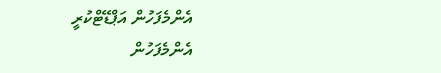އެންމެފަހުން އަޕްޑޭޓްކުރީ
އެންމެފަހުން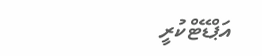އަޕްޑޭޓްކުރީ